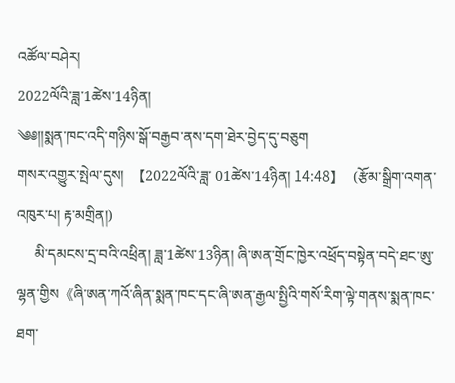འཚོལ་བཤེར།
2022ལོའི་ཟླ་1ཚེས་14ཉིན།
༄༅།།སྨན་ཁང་འདི་གཉིས་སྒོ་བརྒྱབ་ནས་དག་ཐེར་བྱེད་དུ་བཅུག
གསར་འགྱུར་སྤེལ་དུས།  【2022ལོའི་ཟླ་ 01ཚེས་14ཉིན། 14:48】   (རྩོམ་སྒྲིག་འགན་འཁུར་པ། རྟ་མགྲིན།)
     མི་དམངས་དྲ་བའི་འཕྲིན། ཟླ་1ཚེས་13ཉིན། ཞི་ཨན་གྲོང་ཁྱེར་འཕྲོད་བསྟེན་བདེ་ཐང་ཨུ་ལྷན་གྱིས《ཞི་ཨན་ཀའོ་ཞིན་སྨན་ཁང་དང་ཞི་ཨན་རྒྱལ་སྤྱིའི་གསོ་རིག་ལྟེ་གནས་སྨན་ཁང་ཐག་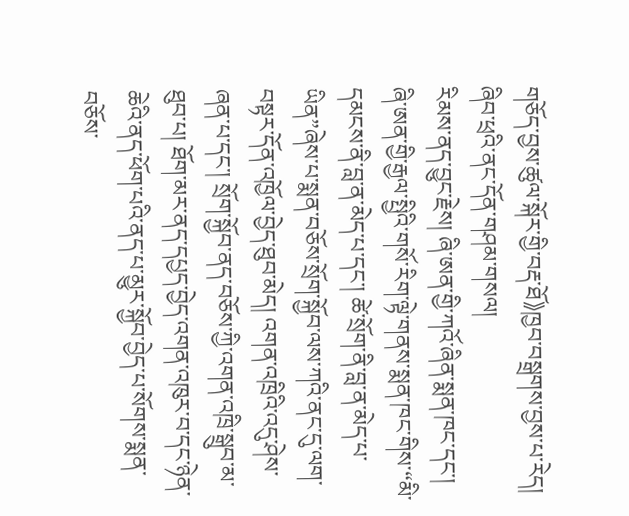གཅོད་བྱས་ཚུལ་སྐོར་གྱི་བརྡ་ཐོ》ཁྱབ་བསྒྲགས་བྱས་པ་རེད། ཞིབ་ཕྲའི་ནང་དོན་གཤམ་གསལ།
རིམས་ནད་བྱུང་རྗེས། ཞི་ཨན་གྱི་ཀའོ་ཞིན་སྨན་ཁང་དང་། ཞི་ཨན་གྱི་རྒྱལ་སྤྱིའི་གསོ་རིག་ལྟེ་གནས་སྨན་ཁང་གིས་“མི་དམངས་ནི་བླ་ན་མེད་པ་དང་། ཚེ་སྲོག་ནི་བླ་ན་མེད་པ་ཡིན”ཞེས་པ་སྨན་བཅོས་སྲོག་སྐྱོབ་ལས་ཀའི་ནང་དུ་ལག་བསྟར་དོན་འཁྱོལ་བྱེད་ཐུབ་མེད། འགན་འཁྲིའི་འདུ་ཤེས་ཞན་པ་དང་། སྲོག་སྐྱོབ་ནད་བཅོས་ཀྱི་འགན་འཁྲི་སྒྲུབ་མ་ཐུབ་པ། ཐོག་མར་ནད་དཔྱད་བྱེད་འགན་འཁུར་བ་དང་ཉེན་ཆེའི་ནད་ཕོག་པའི་ནད་པ་མྱུར་སྐྱོབ་བྱེད་པ་སོགས་སྨན་བཅོས་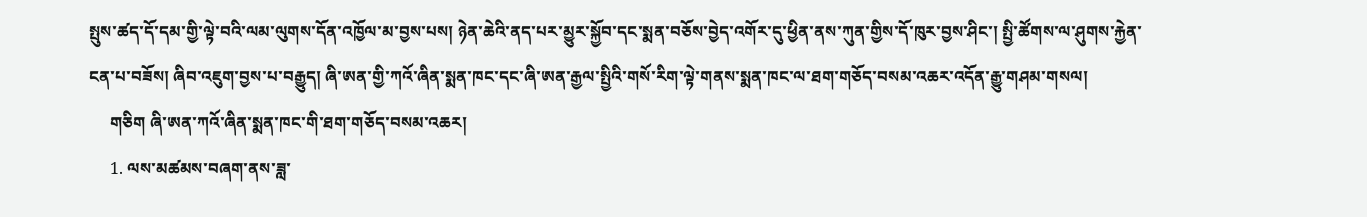སྤུས་ཚད་དོ་དམ་གྱི་ལྟེ་བའི་ལམ་ལུགས་དོན་འཁྱོལ་མ་བྱས་པས། ཉེན་ཆེའི་ནད་པར་མྱུར་སྐྱོབ་དང་སྨན་བཅོས་བྱེད་འགོར་དུ་ཕྱིན་ནས་ཀུན་གྱིས་དོ་ཁུར་བྱས་ཤིང་། སྤྱི་ཚོགས་ལ་ཤུགས་རྐྱེན་ངན་པ་བཟོས། ཞིབ་འཇུག་བྱས་པ་བརྒྱུད། ཞི་ཨན་གྱི་ཀའོ་ཞིན་སྨན་ཁང་དང་ཞི་ཨན་རྒྱལ་སྤྱིའི་གསོ་རིག་ལྟེ་གནས་སྨན་ཁང་ལ་ཐག་གཅོད་བསམ་འཆར་འདོན་རྒྱུ་གཤམ་གསལ།
     གཅིག ཞི་ཨན་ཀའོ་ཞིན་སྨན་ཁང་གི་ཐག་གཅོད་བསམ་འཆར།
     1. ལས་མཚམས་བཞག་ནས་ཟླ་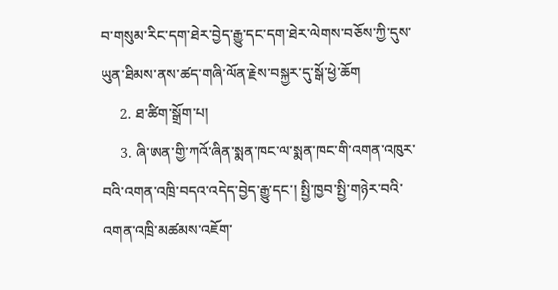བ་གསུམ་རིང་དག་ཐེར་བྱེད་རྒྱུ་དང་དག་ཐེར་ལེགས་བཅོས་ཀྱི་དུས་ཡུན་ཐིམས་ནས་ཚད་གཞི་ལོན་རྗེས་བསྐྱར་དུ་སྒོ་ཕྱེ་ཆོག
     2. ཐ་ཚིག་སྒྲོག་པ།
     3. ཞི་ཨན་གྱི་ཀའོ་ཞིན་སྨན་ཁང་ལ་སྨན་ཁང་གི་འགན་འཁུར་བའི་འགན་འཁྲི་བདའ་འདེད་བྱེད་རྒྱུ་དང་། སྤྱི་ཁྱབ་སྤྱི་གཉེར་བའི་འགན་འཁྲི་མཚམས་འཇོག་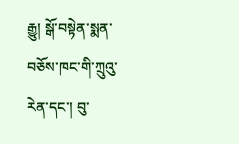རྒྱུ། སྒོ་བསྟེན་སྨན་བཅོས་ཁང་གི་ཀྲུའུ་རེན་དང་། བུ་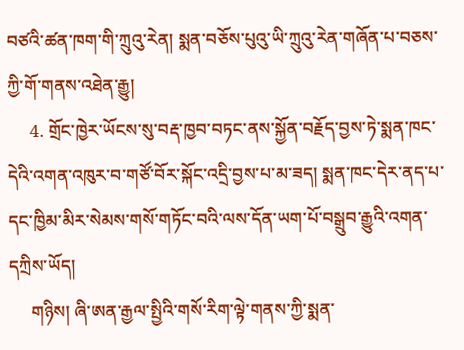བཙའི་ཚན་ཁག་གི་ཀྲུའུ་རེན། སྨན་བཅོས་པུའུ་ཡི་ཀྲུའུ་རེན་གཞོན་པ་བཅས་ཀྱི་གོ་གནས་འཐེན་རྒྱུ།
     4. གྲོང་ཁྱེར་ཡོངས་སུ་བརྡ་ཁྱབ་བཏང་ནས་སྐྱོན་བརྗོད་བྱས་ཏེ་སྨན་ཁང་དེའི་འགན་འཁུར་བ་གཙོ་བོར་སྐོང་འདྲི་བྱས་པ་མ་ཟད། སྨན་ཁང་དེར་ནད་པ་དང་ཁྱིམ་མིར་སེམས་གསོ་གཏོང་བའི་ལས་དོན་ཡག་པོ་བསྒྲུབ་རྒྱུའི་འགན་དཀྲིས་ཡོད།
     གཉིས། ཞི་ཨན་རྒྱལ་སྤྱིའི་གསོ་རིག་ལྟེ་གནས་ཀྱི་སྨན་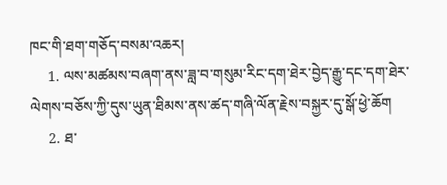ཁང་གི་ཐག་གཅོད་བསམ་འཆར།
     1. ལས་མཚམས་བཞག་ནས་ཟླ་བ་གསུམ་རིང་དག་ཐེར་བྱེད་རྒྱུ་དང་དག་ཐེར་ལེགས་བཅོས་ཀྱི་དུས་ཡུན་ཐིམས་ནས་ཚད་གཞི་ལོན་རྗེས་བསྐྱར་དུ་སྒོ་ཕྱེ་ཆོག
     2. ཐ་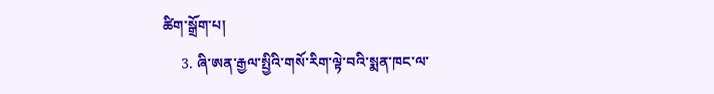ཚིག་སྒྲོག་པ།
     3. ཞི་ཨན་རྒྱལ་སྤྱིའི་གསོ་རིག་ལྟེ་བའི་སྨན་ཁང་ལ་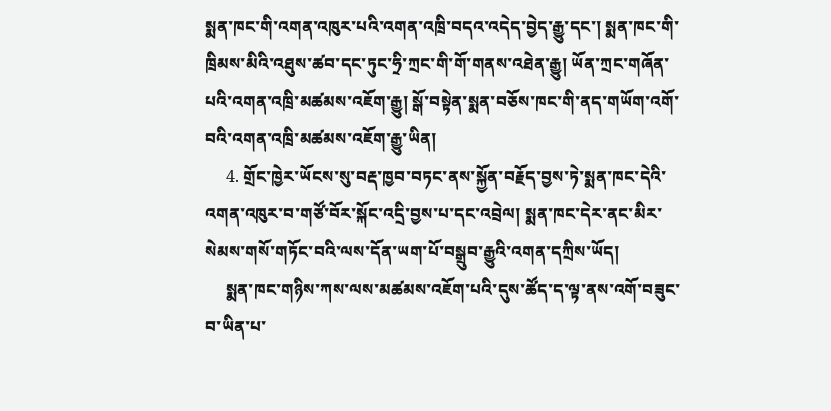སྨན་ཁང་གི་འགན་འཁུར་པའི་འགན་འཁྲི་བདའ་འདེད་བྱེད་རྒྱུ་དང་། སྨན་ཁང་གི་ཁྲིམས་མིའི་འཐུས་ཚབ་དང་ཏུང་ཧྲི་ཀྲང་གི་གོ་གནས་འཐེན་རྒྱུ། ཡོན་ཀྲང་གཞོན་པའི་འགན་འཁྲི་མཚམས་འཇོག་རྒྱུ། སྒོ་བསྟེན་སྨན་བཅོས་ཁང་གི་ནད་གཡོག་འགོ་བའི་འགན་འཁྲི་མཚམས་འཇོག་རྒྱུ་ཡིན།
     4. གྲོང་ཁྱེར་ཡོངས་སུ་བརྡ་ཁྱབ་བཏང་ནས་སྐྱོན་བརྗོད་བྱས་ཏེ་སྨན་ཁང་དེའི་འགན་འཁུར་བ་གཙོ་བོར་སྐོང་འདྲི་བྱས་པ་དང་འབྲེལ། སྨན་ཁང་དེར་ནང་མིར་སེམས་གསོ་གཏོང་བའི་ལས་དོན་ཡག་པོ་བསྒྲུབ་རྒྱུའི་འགན་དཀྲིས་ཡོད།
     སྨན་ཁང་གཉིས་ཀས་ལས་མཚམས་འཇོག་པའི་དུས་ཚོད་ད་ལྟ་ནས་འགོ་བཟུང་བ་ཡིན་པ་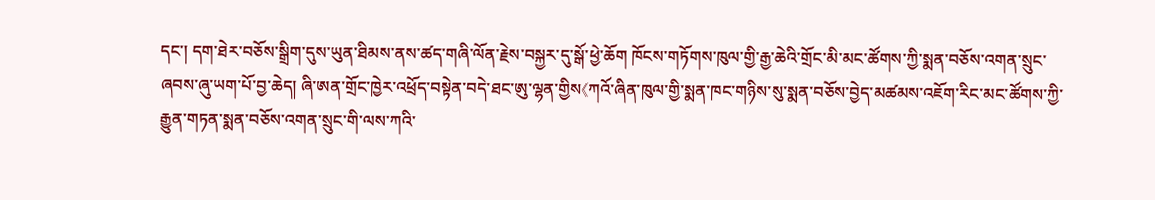དང་། དག་ཐེར་བཅོས་སྒྲིག་དུས་ཡུན་ཐིམས་ནས་ཚད་གཞི་ལོན་རྗེས་བསྐྱར་དུ་སྒོ་ཕྱེ་ཆོག ཁོངས་གཏོགས་ཁུལ་གྱི་རྒྱ་ཆེའི་གྲོང་མི་མང་ཚོགས་ཀྱི་སྨན་བཅོས་འགན་སྲུང་ཞབས་ཞུ་ཡག་པོ་བྱ་ཆེད། ཞི་ཨན་གྲོང་ཁྱེར་འཕྲོད་བསྟེན་བདེ་ཐང་ཨུ་ལྷན་གྱིས《ཀའོ་ཞིན་ཁུལ་གྱི་སྨན་ཁང་གཉིས་སུ་སྨན་བཅོས་བྱེད་མཚམས་འཇོག་རིང་མང་ཚོགས་ཀྱི་རྒྱུན་གཏན་སྨན་བཅོས་འགན་སྲུང་གི་ལས་ཀའི་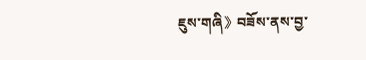ཇུས་གཞི》བཟོས་ནས་བྱ་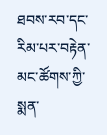ཐབས་རབ་དང་རིམ་པར་བརྟེན་མང་ཚོགས་ཀྱི་སྨན་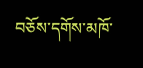བཅོས་དགོས་མཁོ་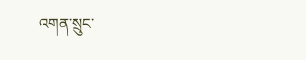འགན་སྲུང་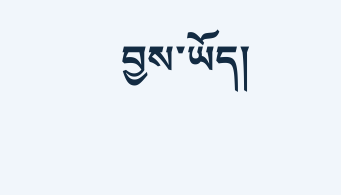བྱས་ཡོད།